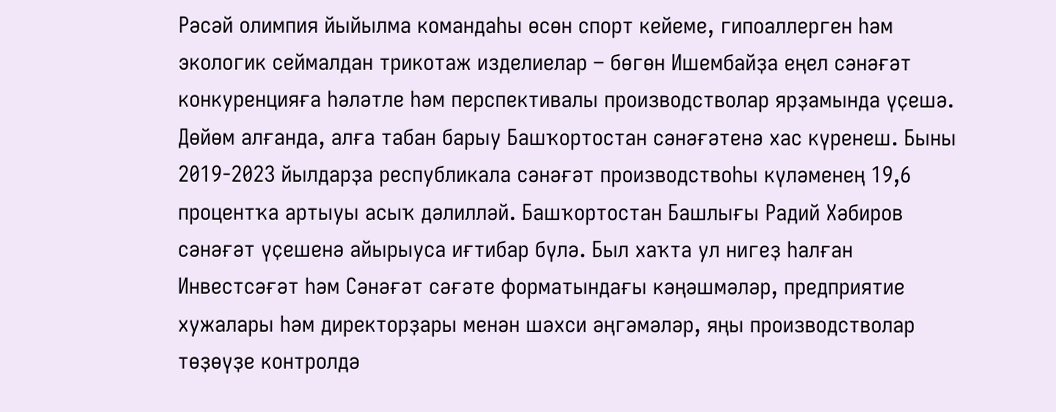Рәсәй олимпия йыйылма командаһы өсөн спорт кейеме, гипоаллерген һәм экологик сеймалдан трикотаж изделиелар – бөгөн Ишембайҙа еңел сәнәғәт конкуренцияға һәләтле һәм перспективалы производстволар ярҙамында үҫешә.
Дөйөм алғанда, алға табан барыу Башҡортостан сәнәғәтенә хас күренеш. Быны 2019-2023 йылдарҙа республикала сәнәғәт производствоһы күләменең 19,6 процентҡа артыуы асыҡ дәлилләй. Башҡортостан Башлығы Радий Хәбиров сәнәғәт үҫешенә айырыуса иғтибар бүлә. Был хаҡта ул нигеҙ һалған Инвестсәғәт һәм Сәнәғәт сәғәте форматындағы кәңәшмәләр, предприятие хужалары һәм директорҙары менән шәхси әңгәмәләр, яңы производстволар төҙөүҙе контролдә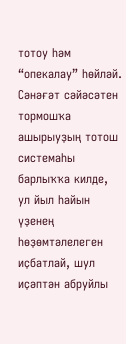тотоу һәм “опекалау” һөйләй. Сәнәғәт сәйәсәтен тормошҡа ашырыуҙың тотош системаһы барлыҡҡа килде, ул йыл һайын үҙенең һөҙөмтәлелеген иҫбатлай, шул иҫәптән абруйлы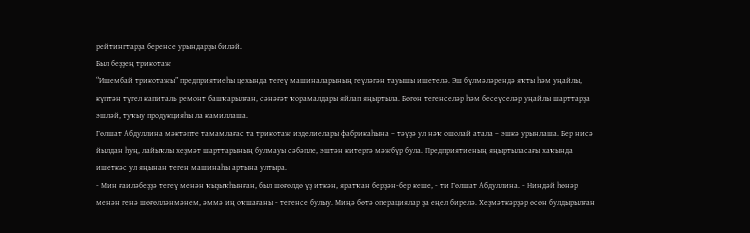рейтингтарҙа беренсе урындарҙы биләй.
Был беҙҙең трикотаж
“Ишембай трикотажы” предприятиеһы цехында тегеү машиналарының геүләгән тауышы ишетелә. Эш бүлмәләрендә яҡты һәм уңайлы, күптән түгел капиталь ремонт башҡарылған, сәнәғәт ҡорамалдары яйлап яңыртыла. Бөгөн тегенселәр һәм бесеүселәр уңайлы шарттарҙа эшләй, туҡыу продукцияһы ла камиллаша.
Гөлшат Абдуллина мәктәпте тамамлағас та трикотаж изделиелары фабрикаһына – тәүҙә ул нәҡ ошолай атала – эшкә урынлаша. Бер нисә йылдан һуң, лайыҡлы хеҙмәт шарттарының булмауы сәбәпле, эштән китергә мәжбүр була. Предприятиеның яңыртыласағы хаҡында ишеткәс ул яңынан теген машинаһы артына ултыра.
- Мин ғаиләбеҙҙә тегеү менән ҡыҙыҡһынған, был шөғөлдө үҙ иткән, яратҡан берҙән-бер кеше, - ти Гөлшат Абдуллина. - Ниндәй һөнәр менән генә шөғөлләнмәнем, әммә иң оҡшағаны - тегенсе булыу. Миңә бөтә операциялар ҙа еңел бирелә. Хеҙмәткәрҙәр өсөн булдырылған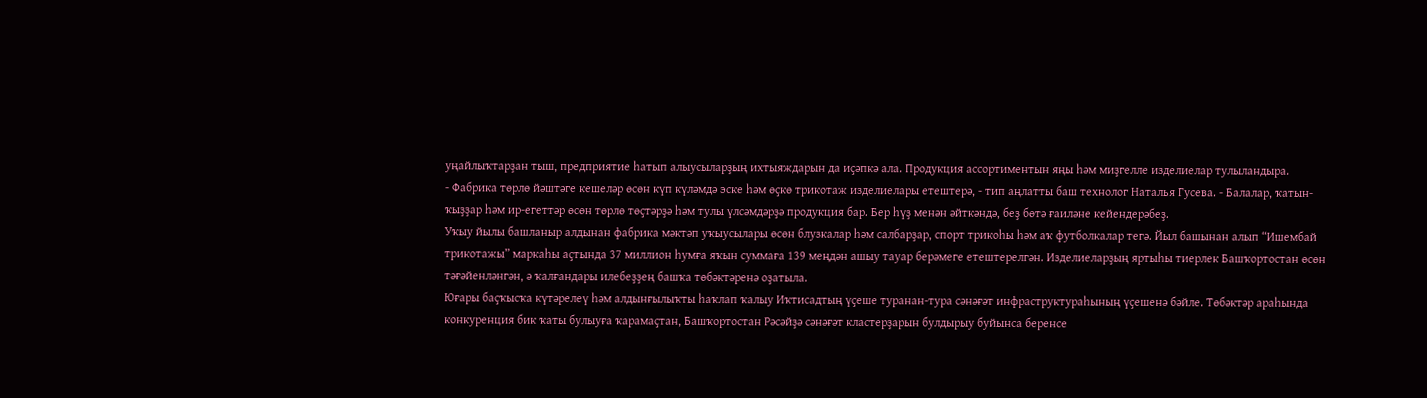уңайлыҡтарҙан тыш, предприятие һатып алыусыларҙың ихтыяждарын да иҫәпкә ала. Продукция ассортиментын яңы һәм миҙгелле изделиелар тулыландыра.
- Фабрика төрлө йәштәге кешеләр өсөн күп күләмдә эске һәм өҫкө трикотаж изделиелары етештерә, - тип аңлатты баш технолог Наталья Гусева. - Балалар, ҡатын-ҡыҙҙар һәм ир-егеттәр өсөн төрлө төҫтәрҙә һәм тулы үлсәмдәрҙә продукция бар. Бер һүҙ менән әйткәндә, беҙ бөтә ғаиләне кейендерәбеҙ.
Уҡыу йылы башланыр алдынан фабрика мәктәп уҡыусылары өсөн блузкалар һәм салбарҙар, спорт трикоһы һәм аҡ футболкалар тегә. Йыл башынан алып “Ишембай трикотажы” маркаһы аҫтында 37 миллион һумға яҡын суммаға 139 меңдән ашыу тауар берәмеге етештерелгән. Изделиеларҙың яртыһы тиерлек Башҡортостан өсөн тәғәйенләнгән, ә ҡалғандары илебеҙҙең башҡа төбәктәренә оҙатыла.
Юғары баҫҡысҡа күтәрелеү һәм алдынғылыҡты һаҡлап ҡалыу Иҡтисадтың үҫеше туранан-тура сәнәғәт инфраструктураһының үҫешенә бәйле. Төбәктәр араһында конкуренция бик ҡаты булыуға ҡарамаҫтан, Башҡортостан Рәсәйҙә сәнәғәт кластерҙарын булдырыу буйынса беренсе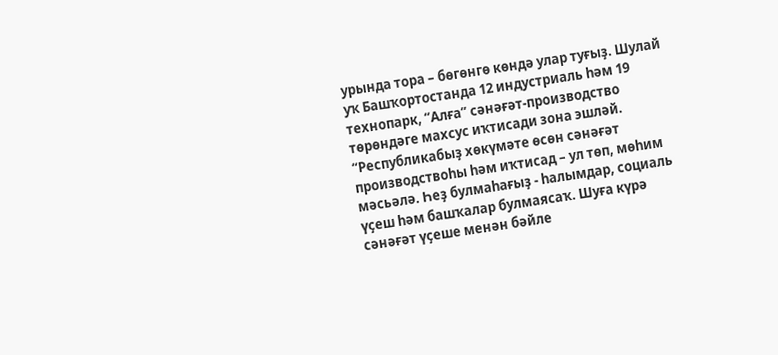урында тора – бөгөнгө көндә улар туғыҙ. Шулай
уҡ Башҡортостанда 12 индустриаль һәм 19 технопарк, “Алға” сәнәғәт-производство төрөндәге махсус иҡтисади зона эшләй.
“Республикабыҙ хөкүмәте өсөн сәнәғәт производствоһы һәм иҡтисад – ул төп, мөһим мәсьәлә. Һеҙ булмаһағыҙ - һалымдар, социаль үҫеш һәм башҡалар булмаясаҡ. Шуға күрә сәнәғәт үҫеше менән бәйле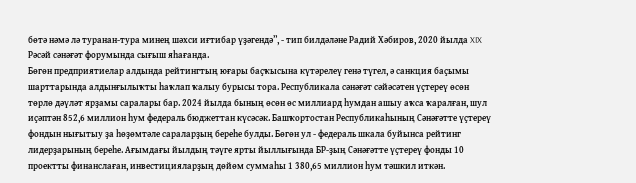бөтә нәмә лә туранан-тура минең шәхси иғтибар үҙәгендә”, - тип билдәләне Радий Хәбиров, 2020 йылда XIX Рәсәй сәнәғәт форумында сығыш яһағанда.
Бөгөн предприятиелар алдында рейтингтың юғары баҫҡысына күтәрелеү генә түгел, ә санкция баҫымы шарттарында алдынғылыҡты һаҡлап ҡалыу бурысы тора. Республикала сәнәғәт сәйәсәтен үҫтереү өсөн төрлө дәүләт ярҙамы саралары бар. 2024 йылда бының өсөн өс миллиард һумдан ашыу аҡса ҡаралған, шул иҫәптән 852,6 миллион һум федераль бюджеттан күсәсәк. Башҡортостан Республикаһының Сәнәғәтте үҫтереү фондын нығытыу ҙа һөҙөмтәле сараларҙың береһе булды. Бөгөн ул - федераль шкала буйынса рейтинг лидерҙарының береһе. Ағымдағы йылдың тәүге ярты йыллығында БР-ҙың Сәнәғәтте үҫтереү фонды 10 проектты финанслаған, инвестицияларҙың дөйөм суммаһы 1 380,65 миллион һум тәшкил иткән.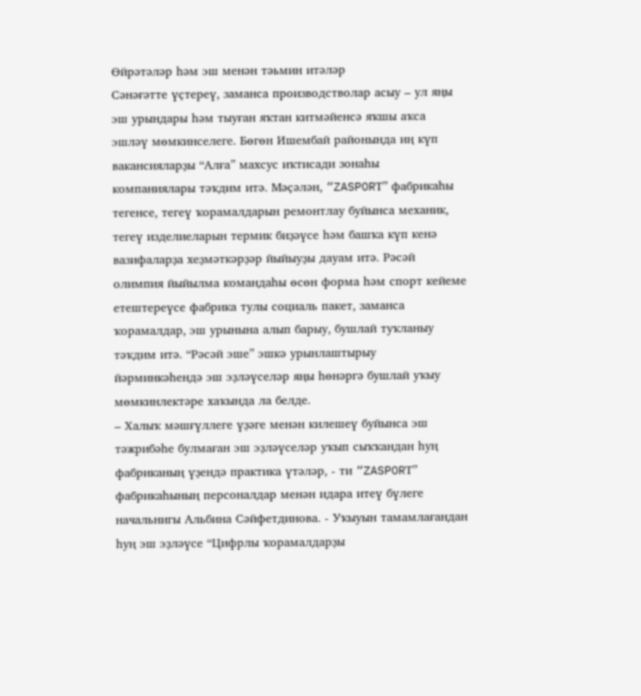Өйрәтәләр һәм эш менән тәьмин итәләр
Сәнәғәтте үҫтереү, заманса производстволар асыу – ул яңы эш урындары һәм тыуған яҡтан китмәйенсә яҡшы аҡса эшләү мөмкинселеге. Бөгөн Ишембай районында иң күп вакансияларҙы “Алға” махсус иҡтисади зонаһы компаниялары тәҡдим итә. Мәҫәлән, “ZASPORТ” фабрикаһы тегенсе, тегеү ҡорамалдарын ремонтлау буйынса механик, тегеү изделиеларын термик биҙәүсе һәм башҡа күп кенә вазифаларҙа хеҙмәткәрҙәр йыйыуҙы дауам итә. Рәсәй олимпия йыйылма командаһы өсөн форма һәм спорт кейеме етештереүсе фабрика тулы социаль пакет, заманса ҡорамалдар, эш урынына алып барыу, бушлай туҡланыу тәҡдим итә. “Рәсәй эше” эшкә урынлаштырыу йәрминкәһендә эш эҙләүселәр яңы һөнәргә бушлай уҡыу мөмкинлектәре хаҡында ла белде.
– Халыҡ мәшғүллеге үҙәге менән килешеү буйынса эш тәжрибәһе булмаған эш эҙләүселәр уҡып сыҡҡандан һуң фабриканың үҙендә практика үтәләр, - ти “ZASPORТ” фабрикаһының персоналдар менән идара итеү бүлеге начальнигы Альбина Сәйфетдинова. - Уҡыуын тамамлағандан һуң эш эҙләүсе “Цифрлы ҡорамалдарҙы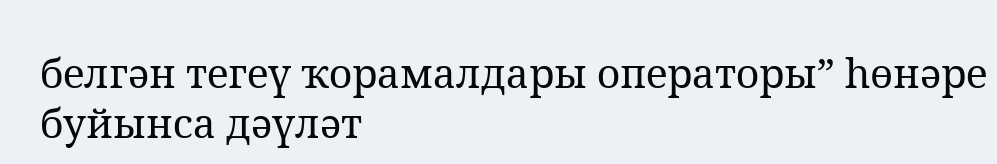белгән тегеү ҡорамалдары операторы” һөнәре буйынса дәүләт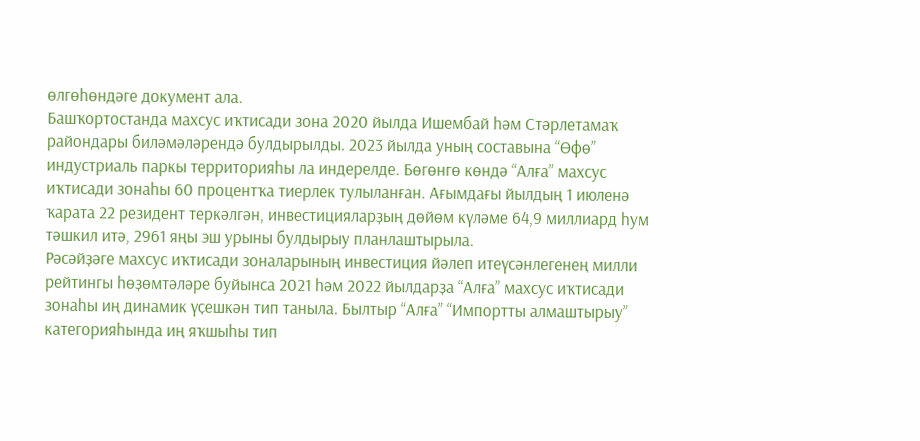өлгөһөндәге документ ала.
Башҡортостанда махсус иҡтисади зона 2020 йылда Ишембай һәм Стәрлетамаҡ райондары биләмәләрендә булдырылды. 2023 йылда уның составына “Өфө” индустриаль паркы территорияһы ла индерелде. Бөгөнгө көндә “Алға” махсус иҡтисади зонаһы 60 процентҡа тиерлек тулыланған. Ағымдағы йылдың 1 июленә ҡарата 22 резидент теркәлгән, инвестицияларҙың дөйөм күләме 64,9 миллиард һум тәшкил итә, 2961 яңы эш урыны булдырыу планлаштырыла.
Рәсәйҙәге махсус иҡтисади зоналарының инвестиция йәлеп итеүсәнлегенең милли рейтингы һөҙөмтәләре буйынса 2021 һәм 2022 йылдарҙа “Алға” махсус иҡтисади
зонаһы иң динамик үҫешкән тип таныла. Былтыр “Алға” “Импортты алмаштырыу” категорияһында иң яҡшыһы тип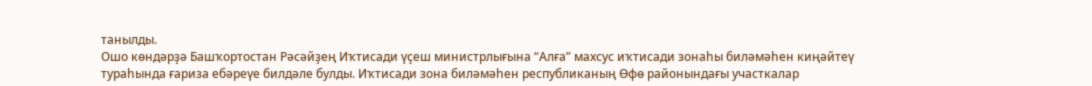танылды.
Ошо көндәрҙә Башҡортостан Рәсәйҙең Иҡтисади үҫеш министрлығына “Алға” махсус иҡтисади зонаһы биләмәһен киңәйтеү тураһында ғариза ебәреүе билдәле булды. Иҡтисади зона биләмәһен республиканың Өфө районындағы участкалар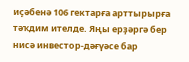иҫәбенә 106 гектарға арттырырға тәҡдим ителде. Яңы ерҙәргә бер нисә инвестор-дәғүәсе бар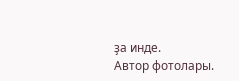ҙа инде.
Автор фотолары.